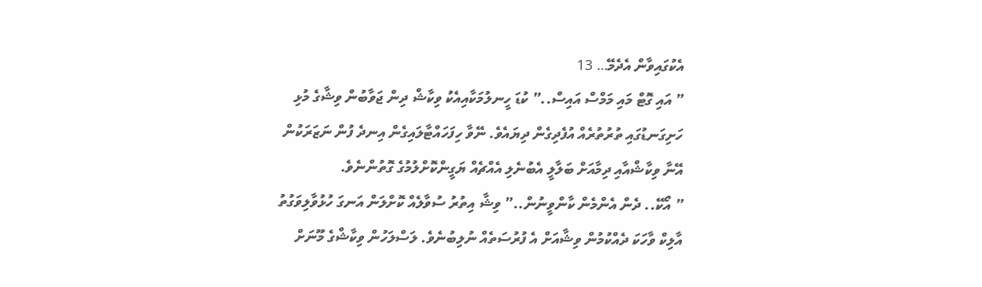އެކުގައިވާން އެދެމޭ… 13
” އައި ގޮޓް މައި މަމްސް އައިސް..” ކުޑަ ހީނލުމަކާއިއެކު ވިކާޝް ދިން ޖަވާބުން ވިޝާގެ މުޅި ހަށިގަނޑުގައި ތުރުތުރެއް އުފެދިގެން ދިޔައެވެ. ނޭވާ ހިފަހައްޓާލައިގެން އިނދެ ފުން ނަޒަރަކުން އޭނާ ވިކާޝްއާއި ދިމާއަށް ބަލާލީ އެބުނެލި އެއްޗެއް ޔަގީންކޮށްލުމުގެ ގޮތުންނެވެ.
” އޯކޭ.. ދެން އެންމެން ކާންވީނުން..” ވިޝާ އިތުރު ސުވާލެއް ކޮށްލަން އަނގަ ހުޅުވާލިވަގުތު އާލިކް ވާހަކަ ދެއްކުމުން ވިޝާއަށް އެ ފުރުސަތެއް ނުލިބުނެވެ. ލަސްލަހުން ވިކާޝްގެ މޫނަށް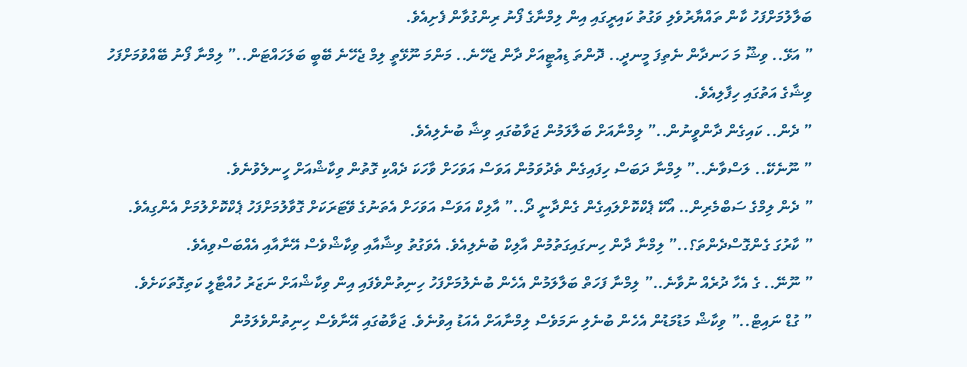ބަލާލުމަށްފަހު ކާން ތައްޔާރުވެލި ވަގުތު ކައިރީގައި އިން ލިމްނާގެ ފޯނު ރިންގުވާން ފެށިއެވެ.
” އަޅޭ.. ވިޝޫ މަ ހަނދާން ނެތިފަ މީނދީ.. ދޮންތަ ޑިއުޓީއަށް ދާން ޖެހޭނެ.. މަންމަ ނޫޅޭތީ ލިމް ޖެހޭނެ ބޭބީ ބަލަހައްޓަން..” ލިމްނާ ފޯނު ބޭއްވުމަށްފަހު ވިޝާގެ އަތުގައި ހިފާލިއެވެ.
” ދެން.. ކައިގެން ދާންވީނުން..” ލިމްނާއަށް ބަލާލަމުން ޖަވާބުގައި ވިޝާ ބުނެލިއެވެ.
” ނޫނެކޭ.. ލަސްވާނެ..” ލިމްނާ ދަބަސް ހިފައިގެން ތެދުވަމުން އަވަސް އަވަހަށް ވާހަކަ ދެއްކި ގޮތުން ވިކާޝްއަށް ހީނލެވުނެވެ.
” ދެން ލިމްގެ ސަބްމެރިން.. އޯކޭ ޕެކްކޮށްލައިގެން ގެންދާނީ ދޯ..” އާލިކް އަވަސް އަވަހަށް އެތަނުގެ ވޭޓަރަކަށް ގޮވާލުމަށްފަހު ޕެކްކޮށްލުމަށް އެންގިއެވެ.
” ކާރުގަ ގެންގޮސްދެންތަ؟..” ލިމްނާ ދާން ހިނގައިގަތުމުން އާލިކް ބުނެލިއެވެ. އެވަގުތު ވިޝާއާއި ވިކާޝްވެސް އޭނާއާއި އެއްބަސްވިއެވެ.
” ނޫނޭ.. ގެ އެހާ ދުރެއް ނުވާނެ..” ލިމްނާ ފަހަތް ބަލާލަމުން އެހެން ބުނެލުމަށްފަހު ހިނިތުންވެފައި އިން ވިކާޝްއަށް ނަޒަރު ހުއްޓާލީ ކަތިގޮތަކަށެވެ.
” ގުޑް ނައިޓް..” ވިކާޝް މަޑުމަޑުން އެހެން ބުނެލި ނަމަވެސް ލިމްނާއަށް އެއަޑު އިވުނެވެ. ޖަވާބުގައި އޭނާވެސް ހިނިތުންވެލަމުން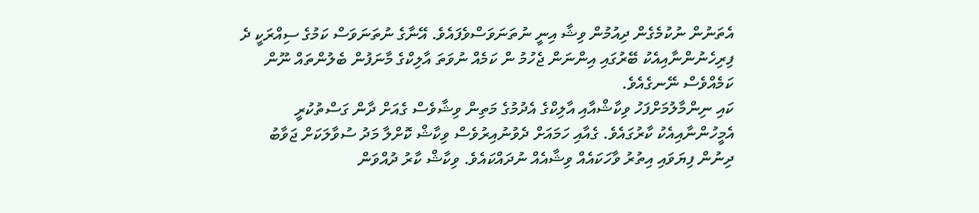އެތަނުން ނުކުމެގެން ދިއުމުން ވިޝާ އިނީ ނުތަނަވަސްވެފައެވެ. އޭނާގެ ނުތަނަވަސް ކަމުގެ ސިއްރަކީ ދެ ފިރިހެނުންނާއިއެކު ބޭރުގައި އިންނަން ޖެހުމު ން ކަމެއް ނުވަތަ އާލިކްގެ މާނަފުން ބެލުންތައް ނޫން ކަމެއްވެސް ނޭނގެއެވެ.
ކައި ނިންމާލުމަށްފަހު ވިކާޝްއާއި އާލިކްގެ އެދުމުގެ މަތިން ވިޝާވެސް ގެއަށް ދާން ގަސްތުކުރީ އެމީހުންނާއިއެކު ކާރުގައެވެ. ގެއާއި ހަމައަށް ދެވުނުއިރުވެސް ވިކާޝް ކޮށްލާ މަދު ސުވާލަކަށް ޖަވާބު ދިނުން ފިޔަވައި އިތުރު ވާހަކައެއް ވިޝާއެއް ނުދައްކައެވެ. ވިކާޝް ކާރު ދުއްވަން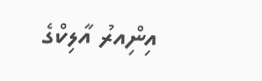އިންިއރު އާލިކްގެ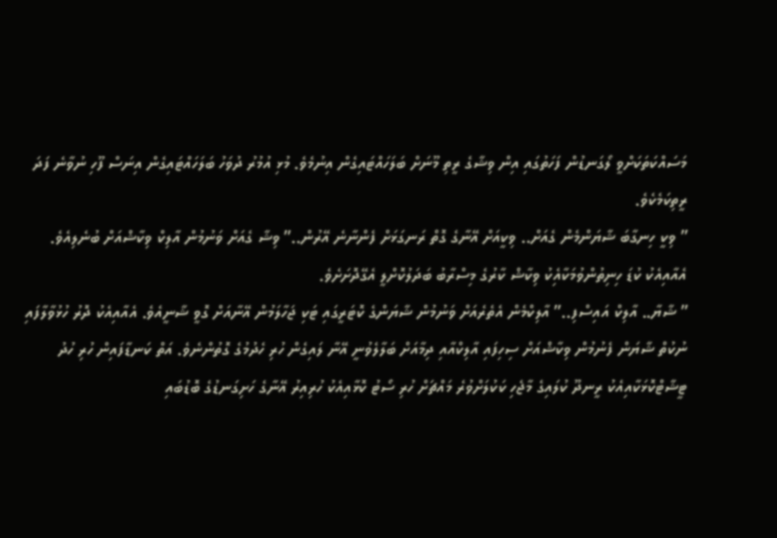މަސައްކަތަކަށްވީ ލޯގަނޑުން ފަހަތުގައި އިން ވިޝާގެ ރީތި މޫނަށް ބަލަހައްޓައިގެން އިނުމެވެ. މުޅި އުމުރު ދުވަހު ބަލަހައްޓައިގެން އިނަސް ފޫހި ނުވާނެ ފަދަ ރީތިކަމެކެވެ.
” ވިކީ ހިނގާބަ ޝާޔަންމެން ގެއަށް.. ވިކީއަށް އޭނާގެ ގޮތް ރަނގަޅަށް ފެންނާނެ އޭރުން..” ވިޝާ ގެއަށް ވަނުމުން އާލިކް ވިކާޝްއަށް ބުނެލިއެވެ. އެއާއިއެކު ކުޑަ ހިނިތުންވުމަކާއިެކު ވިކާޝް ކާރުގެ މިސްރާބު ބަދަލުކޮށްލީ އެގޭދޮށަށެވެ.
” ޝާޔާ.. އާލިކް އައިސްފި..” އާލިކްމެން އެތެރެއަށް ވަނުމުން ޝާޔަންގެ ކޮޓަރީގައި ޓަކި ޖަހާލަމުން އޭނާއަށް ގޮވީ ޝާނީއެވެ. އެއާއިއެކު ދޮރު ހުޅުވާލާފައި ނުކުތް ޝާޔަން ފެނުމުން ވިކާޝްއަށް ސިހިފައި އާލިކްއާއި ދިމާއަށް ބަލާލެވުނީ އޭނާ ލައިގެން ހުރި ހެދުމުގެ ގޮތުންނެވެ. އަތް ކަނޑާފައިން ހުރި ހުދު ޓީޝާޓްކޮޅަކާއިއެކު ރީނދޫ ކުލައިގެ މާޖެހި ކަކުލަށްވުރެ މައްޗަށް ހުރި ސޯޓު ކޮޅާއިއެކު ހުރިއިރު އޭނާގެ ހަށިގަނޑުގެ ބޮޑުބައި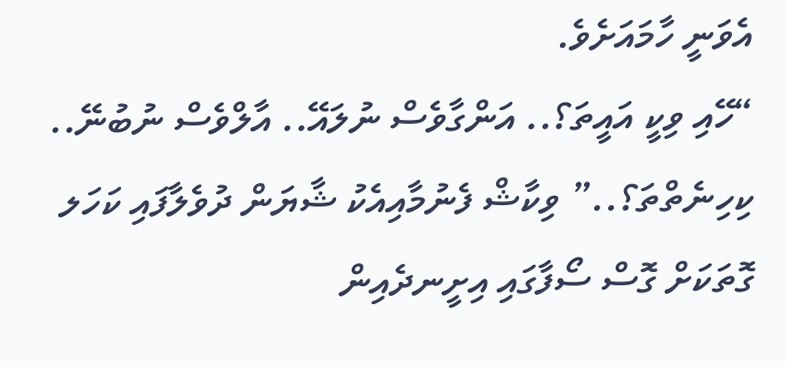އެވަނީ ހާމައަށެވެ.
“ހޭއި ވިކީ އައީތަ؟.. އަންގާވެސް ނުލައޭ.. އާލްވެސް ނުބުނޭ.. ކިހިނެތްތަ؟..” ވިކާޝް ފެނުމާއިއެކު ޝާޔަން ދުވެލާފައި ކަހަލ ގޮތަކަށް ގޮސް ސޯފާގައި އިށީނދެއިން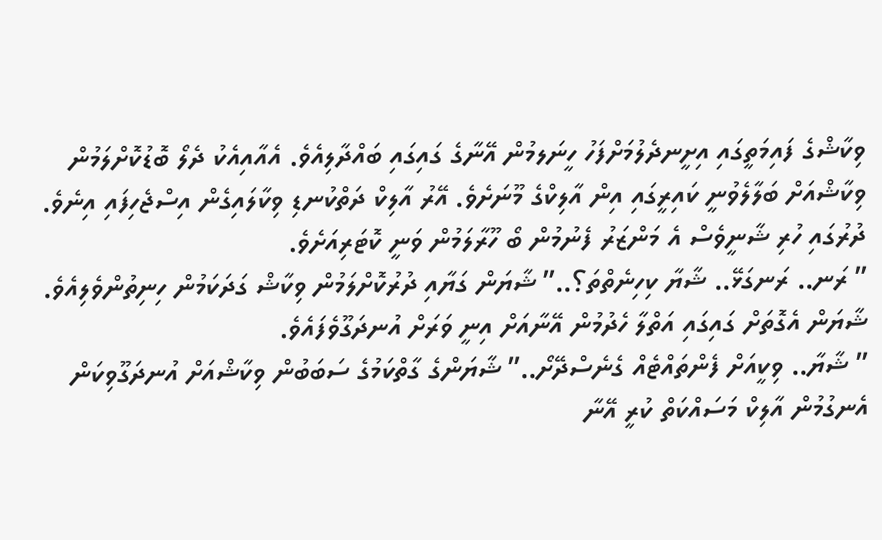ވިކާޝްގެ ފައިމަތީގައި އިށީނދެލުމަށްފަހު ހީނަލމުން އޭނާގެ ގައިގައި ބައްދާލިއެވެ. އެއާއިއެކު ދެލޯ ބޮޑުކޮށްލަމުން ވިކާޝްއަށް ބަލާލެވުނީ ކައިރީގައި އިން އާލިކްގެ މޫނަށެވެ. އޭރު އާލިކް ދަތްކުނޑި ވިކާލައިގެން އިސްޖެހިފައި އިނެވެ. ދުރުގައި ހުރި ޝާނީވެސް އެ މަންޒަރު ފެނުމުން ބޯ ހޫރާލަމުން ވަނީ ކޮޓަރިއަށެވެ.
” ރަނ.. ރަނގަޅޭ.. ޝާޔާ ކިހިނެތްތަ؟..” ޝާޔަން ގަޔާއި ދުރުކޮށްލަމުން ވިކާޝް ގަދަކަމުން ހިނިތުންވެލިއެވެ. ޝާޔަން އެގޮތަށް ގައިގައި އަތްލާ ހެދުމުން އޭނާއަށް އިނީ ވަރަށް އުނދަގޫވެފައެވެ.
” ޝާޔާ.. ވިކީއަށް ފެންތައްޓެއް ގެނެސްދޭށޯ..” ޝާޔަންގެ ގާތްކަމުގެ ސަބަބުން ވިކާޝްއަށް އުނދަގޫވިކަން އެނގުމުން އާލިކް މަސައްކަތް ކުރީ އޭނާ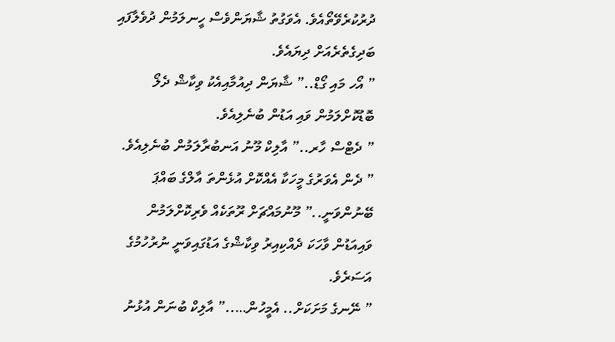ދުރުކުރެވޭތޯއެވެ. އެވަގުތު ޝާޔަންވެސް ހީނލަމުން ދުވެލާފައި ބަދިގެތެރެއަށް ދިޔައެވެ.
” އޯހ މައި ގޯޑް..” ޝާޔަން ދިއުމާއިއެކު ވިކާޝް ދެލޯ ބޮޑުކޮށްލަމުން ވައި އަޑުން ބުނެލިއެވެ.
” ދެޓްސް ހާރ..” އާލިކް މޫނު އަނބުރާލަމުން ބުނެލިއެވެ.
” ދެން އެވަރުގެ މީހަކާ އެއްކޮށް އުޅެންތަ އާލްގެ ބައްޕަ ބޭނުންވަނީ..” މޫނުމައްޗަށް ރޫތަކެއް ވެރިކޮށްލަމުން ވައިއަޑުން ވާހަކަ ދެއްކިއިރު ވިކާޝްގެ އަޑުގައިވަނީ ނުރުހުމުގެ އަސަރެވެ.
” ނޭނގެ މަށަކަށް.. އެމީހުން…..” އާލިކް ބުނަން އުޅުނު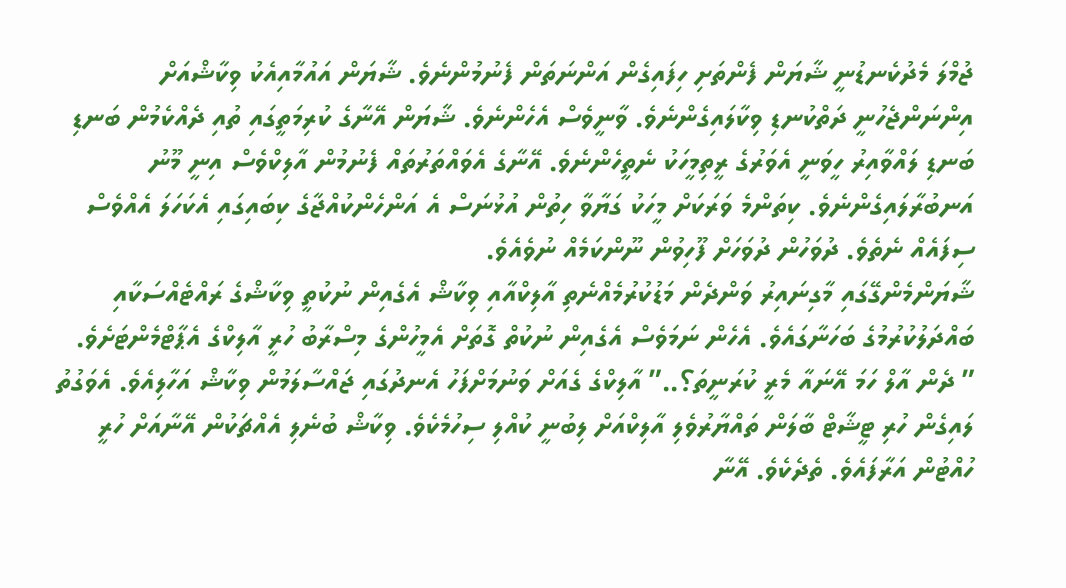ޖުމްލަ މެދުކެނޑުނީ ޝާޔަން ފެންތަށި ހިފައިގެން އަންނަތަން ފެނުމުންނެވެ. ޝާޔަން އައުމާއިއެކު ވިކާޝްއަށް އިންނަންޖެހުނީ ދަތްކުނޑި ވިކާލައިގެންނެވެ. ވާނީވެސް އެހެންނެވެ. ޝާޔަން އޭނާގެ ކުރިމަތީގައި ތުއި ދެއްކެމުން ބަނޑި ބަނޑި ލައްވާއިރު ހީވަނީ އެވަރުގެ ރީތިމީހަކު ނެތީހެންނެވެ. އޭނާގެ އެވައްތަރުތައް ފެނުމުން އާލިކްވެސް އިނީ މޫނު އަނބުރާލައިގެންނެވެ. ކިތަންމެ ވަރަކަށް މީހަކު ގަޔާވާ ހިތުން އުޅުނަސް އެ އަންހެންކުއްޖާގެ ކިބައިގައި އެކަހަލަ އެއްވެސް ސިފައެއް ނެތެވެ. ދުވަހުން ދުވަހަށް ފޫހިވުން ނޫންކަމެއް ނުވެއެވެ.
ޝާޔަންމެންގޭގައި މާގިނައިރު ވަންދެން މަޑުކުރުމެއްނެތި އާލިކްއާއި ވިކާޝް އެގެއިން ނުކުތީ ވިކާޝްގެ ރައްޓެއްސަކާއި ބައްދަލުކުރުމުގެ ބަހަނާގައެވެ. އެހެން ނަމަވެސް އެގެއިން ނުކުތް ގޮތަށް އެމީހުންގެ މިސްރާބު ހުރީ އާލިކްގެ އެޕާޓްމެންޓަށެވެ.
” ދެން އާލް ހަމަ އޭނައާ މެރީ ކުރަނީތަ؟..” އާލިކްގެ ގެއަށް ވަނުމަށްފަހު އެނދުގައި ޖައްސާލަމުން ވިކާޝް އަހާލިއެވެ. އެވަގުތު ލައިގެން ހުރި ޓީޝާޓް ބާލަން ތައްޔާރުވެލި އާލިކްއަށް ލިބުނީ ކުއްލި ސިހުމެކެވެ. ވިކާޝް ބުނެލި އެއްޗަކުން އޭނާއަށް ހުރީ ހުއްޓުން އަރާފައެވެ. ތެދެކެވެ. އޭނާ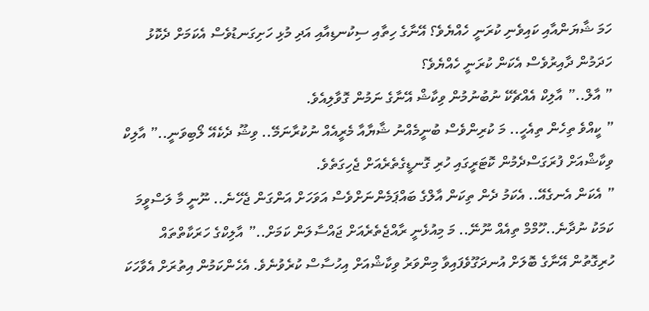ހަމަ ޝާޔަންއާއި ކައިވެނި ކުރަނީ ހެއްޔެވެ؟ އޭނާގެ ހިތާއި ސިކުނޑިއާއި އަދި މުޅި ހަށިގަނޑުވެސް އެކަމަށް ދެކޮޅު ހަދަމުން ދާއިރުވެސް އެކަން ކުރަނީ ހެއްޔެވެ؟
” އާލް..” އާލިކް އެއްޗެކޭ ނުބުނުމުން ވިކާޝް އޭނާގެ ނަމުން ގޮވާލިއެވެ.
” ކީއްވެ ތިހެން ތިއެހީ.. މަ ކުރިންވެސް ބުނީމެއްނު ޝާޔާއާ މެރީއެއް ނުކުރާނަމޭ.. ވިޝޫ ދެކެއޭ ލޯބިވަނީ..” އާލިކް ވިކާޝްއަށް ފުރަގަސްދެމުން ކޮޓަރީގައި ހުރި ގޮނޑީގެތެރެއަށް ޖެހިގަތެވެ.
” އެކަން އެނގެއޭ.. އެކަމު ދެން ތިކަން އާލްގެ ބައްޕަމެންނަށްވެސް އަވަހަށް އަންގަން ޖެހޭނެ.. ނޫނީ މާ ލަސްވީމަ ކަމަކު ނުދާނެ..ހޫމްމް ތިއެއް ނޫނޭ.. މަ މިއުޅެނީ ރާއްޖެތެރެއަށް ޖައްސާލަން ކަމަށް..” އާލިކްގެ ހަރަކާތްތައް ހުރިގޮތުން އޭނާގެ ބޮލަށް އުނދަގޫވެފައިވާ މިންވަރު ވިކާޝްއަށް އިހުސާސް ކުރެވުނެވެ. އެހެންކަމުން އިތުރަށް އެވާހަކަ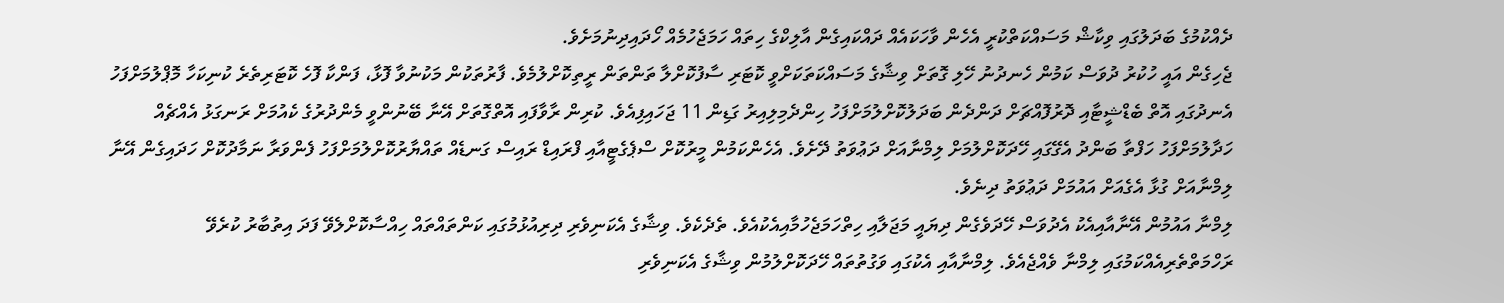ދެއްކުމުގެ ބަދަލުގައި ވިކާޝް މަސައްކަތްކުރީ އެހެން ވާހަކައެއް ދައްކައިގެން އާލިކްގެ ހިތައް ހަމަޖެހުމެއް ހޯދައިދިނުމަށެވެ.
ޖެހިގެން އައީ ހުކުރު ދުވަސް ކަމުން ހެނދުނު ހޭލި ގޮތަށް ވިޝާގެ މަސައްކަތަކަށްވީ ކޮޓަރި ސާފުކޮށްލާ ތަންތަން ރީތިކޮށްލުމެވެ. ފާރުތަކުން މަކުނުވާ ފޮޅާ، ފަންކާ ފޮހެ ކޮޓަރިތެރެ ކުނިކަހާ މޮޕްލުމަށްފަހު އެނދުގައި އޮތް ބެޑްޝީޓާއި ދޮރުފޮއްޗަށް ދަންދެން ބަދަލުކޮށްލުމަށްފަހު ހިންދެމިލިއިރު ގަޑިން 11 ޖަހައިފިއެވެ. ކުރިން ރާވާފައި އޮތްގޮތަށް އޭނާ ބޭނުންވީ މެންދުރުގެ ކެއުމަށް ރަނގަޅު އެއްޗެއް ހަދާލުމަށްފަހު ހަފްތާ ބަންދު އެގޭގައި ހޭދަކޮށްލުމަށް ލިމްނާއަށް ދަޢުވަތު ދޭށެވެ. އެހެންކަމުން މީރުކޮށް ސްޕެގެޓީއާއި ފްރައިޑް ރައިސް ގަނޑެއް ތައްޔާރުކޮށްލުމަށްފަހު ފެންވަރާ ނަމާދުކޮށް ހަދައިގެން އޭނާ ލިމްނާއަށް ގުޅާ އެގެއަށް އައުމަށް ދަޢުވަތު ދިނެވެ.
ލިމްނާ އައުމުން އޭނާއާއިއެކު އެދުވަސް ހޭދަވެގެން ދިޔައީ މަޖަލާއި ހިތްހަމަޖެހުމާއިއެކުއެވެ. ތެދެކެވެ. ވިޝާގެ އެކަނިވެރި ދިރިއުޅުމުގައި ކަންތައްތައް ހިއްސާކޮށްލެވޭ ފަދަ އިތުބާރު ކުރެވޭ ރަހްމަތްތެރިއެއްކަމުގައި ލިމްނާ ވެއްޖެއެވެ. ލިމްނާއާއި އެކުގައި ވަގުތުތައް ހޭދަކޮށްލުމުން ވިޝާގެ އެކަނިވެރި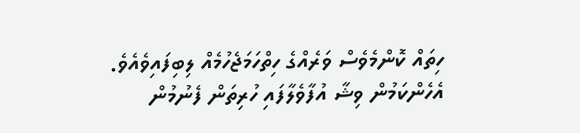ހިތައް ކޮންމެވެސް ވަރެއްގެ ހިތްހަމަޖެހުމެއް ލިބިފައިވެއެވެ. އެހެންކަމުން ވިޝާ އުފާވެލާފައި ހުރިތަން ފެނުމުން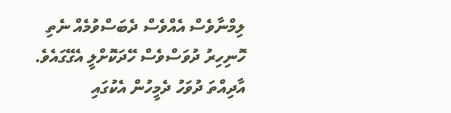ލިމްނާވެސް އެއްވެސް ދެބަސްވުމެއް ނެތި ހޮނިހިރު ދުވަސްވެސް ހޭދަކޮށްލީ އެގޭގައެވެ. އާދިއްތަ ދުވަހު ދެމީހުން އެކުގައި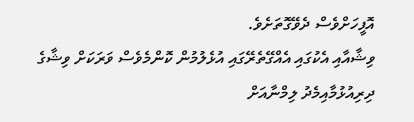އޮފީހަށްވެސް ދެވޭގޮތަށެވެ.
ވިޝާއާއި އެކުގައި އެއްގޭތެރޭގައި އުޅެލުމުން ކޮންމެވެސް ވަރަކަށް ވިޝާގެ ދިރިއުޅުމާއިމެދު ލިމްނާއަށް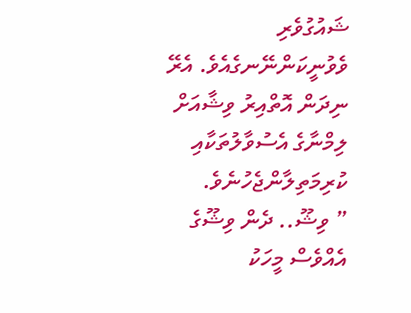ޝައުގުވެރި ވެވުނީކަންނޭނގެއެވެ. އެރޭ ނިދަން އޮތްއިރު ވިޝާއަށް ލިމްނާގެ އެސުވާލުތަކާއި ކުރިމަތިލާންޖެހުނެވެ.
” ވިޝޫ.. ދެން ވިޝޫގެ އެއްވެސް މީހަކު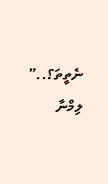ނެތީތަ؟..” ލިމްނާ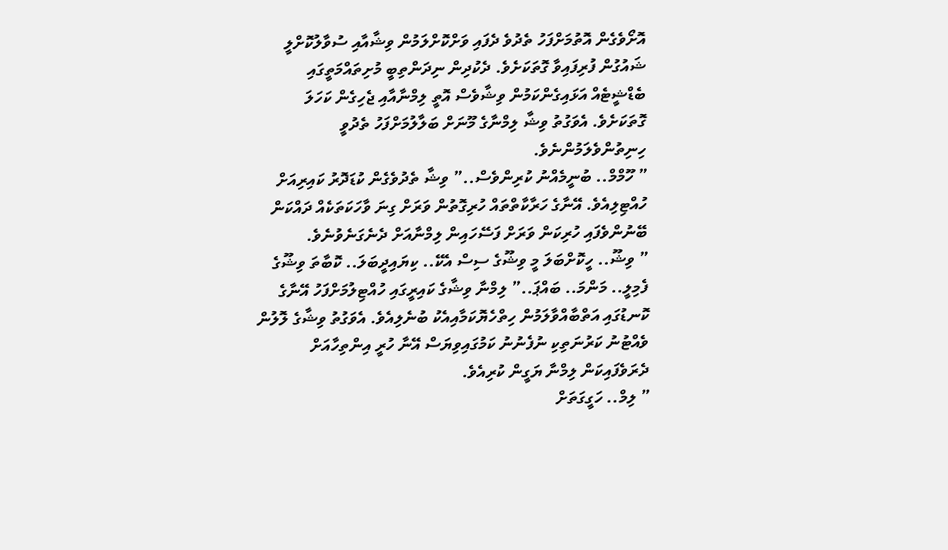އޮށޯވެގެން އޮތުމަށްފަހު ތެދުވެ ދެފައި ވަށްކޮށްލަމުން ވިޝާއާއި ސުވާލުކޮށްލީ ޝައުގުން ފުރިފައިވާ ގޮތަކަށެވެ. ދެކުދިން ނިދަންތިބީ މުށިތައްމަތީގައި ބެޑްޝީޓެއް އަޅައިގެންކަމުން ވިޝާވެސް އޮތީ ލިމްނާއާއި ޖެހިގެން ކަހަލަ ގޮތަކަށެވެ. އެވަގުތު ވިޝާ ލިމްނާގެ މޫނަށް ބަލާލުމަށްފަހު ތެދުވީ ހިނިތުންވެލަމުންނެވެ.
” ހޫމްމް.. ބުނީމެއްނު ކުރިންވެސް..” ވިޝާ ތެދުވެގެން ކުޑަދޮރު ކައިރިއަށް ހުއްޓިލިއެވެ. އޭނާގެ ހަރާކާތްތައް ހުރިގޮތުން ވަރަށް ގިނަ ވާހަކަތަކެއް ދައްކަން ބޭނުންވެފައި ހުރިކަން ވަރަށް ފަސޭހައިން ލިމްނާއަށް ދެނެގަނެވުނެވެ.
” ވިޝޫ.. ހީކޮށްބަލަ މީ ވިޝޫގެ ސިސް އެކޭ.. ކިޔައިދީބަލަ.. ކޮބާތަ ވިޝޫގެ ފެމިލީ.. މަންމަ.. ބައްޕަ..” ލިމްނާ ވިޝާގެ ކައިރީގައި ހުއްޓިލުމަށްފަހު އޭނާގެ ކޮނޑުގައި އަތްބާއްވާލަމުން ހިތްހެޔޮކަމާއިއެކު ބުނެލިއެވެ. އެވަގުތު ވިޝާގެ ލޮލުން ވެއްޓުނު ކަރުނަތިކި ނުފެނުނު ކަމުގައިވިޔަސް އޭނާ ހުރީ އިންތިހާއަށް ދެރަވެފައިކަން ލިމްނާ ޔަގީން ކުރިއެވެ.
” ލިމް.. ހަގީގަތަށް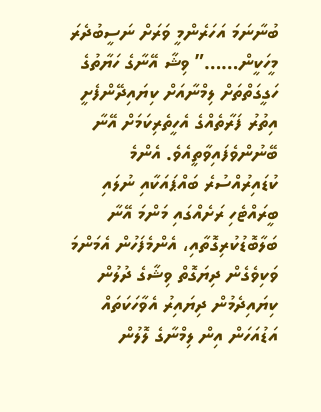ބުނާނަމަ އަހަރެންމީ ވަރަށް ނަސީބުދެރަ މީހަކީން……” ވިޝާ އޭނާގެ ހަޔާތުގެ ހަގީގަތްތަށް ލިމްނާއަށް ކިޔައިދޭންފެށީ އިތުރު ފަރާތެއްގެ އެހީތެރިކަމަށް އޭނާ ބޭނުންވެފައިވާތީއެވެ. އެންމެ ކުޑައިރުއްސުރެ ބައްޕައަކާއި ނުލައި ބީރައްޓެހި ރަށެއްގައި މަންމަ އޭނާ ބަލާބޮޑުކުރިގޮތާއި، އެންމެފަހުން އެމަންމަ ވަކިވެގެން ދިޔަގޮތް ވިޝާގެ ދުލުން ކިޔައިދެމުން ދިޔައިރު އެވާހަކަތައް އަޑުއަހަން އިން ލިމްނާގެ ލޮލުން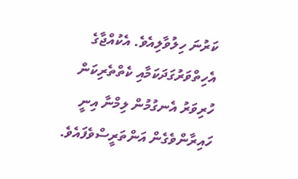ކަރުނަ ހިލުވާލިއެވެ. އެކުއްޖާގެ އެހިތްވަރުގަދަކަމާއި ކެތްތެރިކަން ހުރިވަރު އެނގުމުން ލިމްނާ އިނީ ހައިރާންވެގެން އަންތަރީސްވެފައެވެ.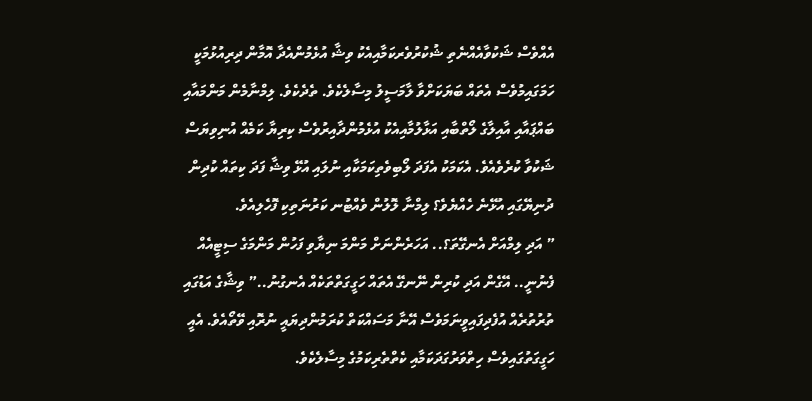އެއްވެސް ޝަކުވާއެއްނެތި ޝުކުރުވެރކަމާއިއެކު ވިޝާ އުޅެމުންއެދާ އޮމާން ދިރިއުޅުމަކީ ހަމަގައިމުވެސް އެތައް ބަޔަކަށްވާ ލާމަސީލު މިސާލެކެވެ. ތެދެކެވެ. ލިމްނާމެން މަންމައާއި ބައްޕައާއި އާއިލާގެ ލޯތްބާއި އަޅާލުމާއިއެކު އުޅެމުންދާއިރުވެސް ކިރިޔާ ކަމެއް އުނިވިޔަސް ޝަކުވާ ކުރެވެއެވެ. އެކަމަކު އެފަދަ ލޯބިވެތިކަމަކާއި ނުލައި އުޅޭ ވިޝާ ފަދަ ކިތައް ކުދިން ދުނިޔޭގައި އުޅޭނެ ހެއްޔެވެ؟ ލިމްނާ ލޮލުން ވެއްޓުނ ކަރުނަތިކި ފޮހެލިއެވެ.
” އަދި ލިމްއަށް އެނގޭތަ؟.. އަހަރެންނަށް މަންމަ ނިޔާވި ފަހުން މަންމަގެ ސިޓީއެއް ފެނުނީ.. އޭގެން އަދި ކުރިން ނޭނގޭ އެތައް ހަގީގަތްތަކެއް އެނގުނު..” ވިޝާގެ އަޑުގައި ތުރުތުރެއް އުފެދިފައިވީނަމަވެސް އޭނާ މަސައްކަތް ކުރަމުންދިޔައީ ނުރޮއި ވޭތޯއެވެ. އެއީ ހަގީގަތުގައިވެސް ހިތްވަރުގަދަކަމާއި ކެތްތެރިކަމުގެ މިސާލެކެވެ.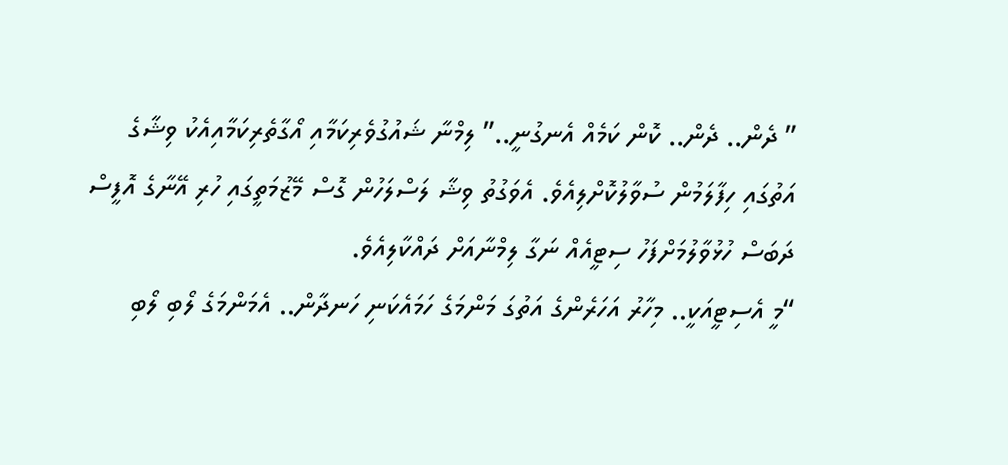” ދެން.. ދެން.. ކޮން ކަމެއް އެނގުނީ..” ލިމްނާ ޝައުގުވެރިކަމާއި އޯގާތެރިކަމާއިއެކު ވިޝާގެ އަތުގައި ހިފާލަމުން ސުވާލުކޮށްލިއެވެ. އެވަގުތު ވިޝާ ލަސްލަހުން ގޮސް މޭޒުމަތީގައި ހުރި އޭނާގެ އޮފީސް ދަބަސް ހުޅުވާލުމަށްފަހު ސިޓީއެއް ނަގާ ލިމްނާއަށް ދައްކާލިއެވެ.
“މީ އެސިޓީއަކީ.. މިހާރު އަހަރެންގެ އަތުގަ މަންމަގެ ހަމައެކަނި ހަނދާން.. އެމަންމަގެ ލޯބި ލޯބި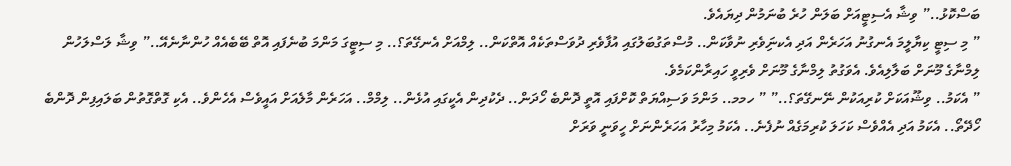ބަސްކޮޅު..” ވިޝާ އެސިޓީއަށް ބަލަން ހުރެ ބުނަމުން ދިޔައެވެ.
” މި ސިޓީ ކިޔާލީމަ އެނގުނު އަހަރެން އަދި އެކނަިވެރި ނުވާކަން.. މުސްތަގުބަލުގައި އުފާވެރި ދުވަސްތަކެއް އޮތްކަން.. ލިމްއަށް އެނގޭތަ؟.. މި ސިޓީގަ މަންމަ ބުނެފައި އޮތް ބޭބެއެއް ހުންނާނެއޭ..” ވިޝާ ލަސްލަހުން ލިމްނާގެ މޫނަށް ބަލާލިއެވެ. އެވަގުތު ލިމްނާގެ މޫނަށް ވެރިވީ ހައިރާންކަމެވެ.
” އެކަމު.. ވިޝޫއަކަށް ކުރިއަކުން ނޭނގޭތަ؟..” ” ހމމ.. މަންމަ ވަސިއްޔަތް ކޮށްފައި އޮތީ ދޮންބެ ހޯދަން.. ދެކުދިން އެކީގައި އުޅެން.. ލިމްމް.. އަހަރެން މާލެއަށް އައީވެސް އެހެންވެ.. އެކި ގޮތްގޮތުން ބަލައިފިން ދޮންބެ ހޯދޭތޯ.. އެކަމު އަދި އެއްވެސް ކަހަލަ ކުރިމަގެއް ނުފެނެ.. އެކަމު މިހާރު އަހަރެންނަށް ހީވަނީ ވަރަށް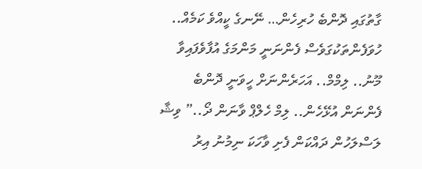ގާތުގައި ދޮންބެ ހުރިހެން… ނޭނގެ ކީއްވެ ކަމެއް.. ހުވަފެންތަކުގަވެސް ފެންނަނީ މަންމަގެ އުފާވެފައިވާ މޫނު.. ލިމްމް.. އަހަރެންނަށް ހީވަނީ ދޮންބެ ފެންނަން އުޅޭހެން.. ލިމް ހެލްޕް ވާނަން ދޯ..” ވިޝާ ލަސްލަހުން ދައްކަން ފެށި ވާހަކަ ނިމުނު އިރު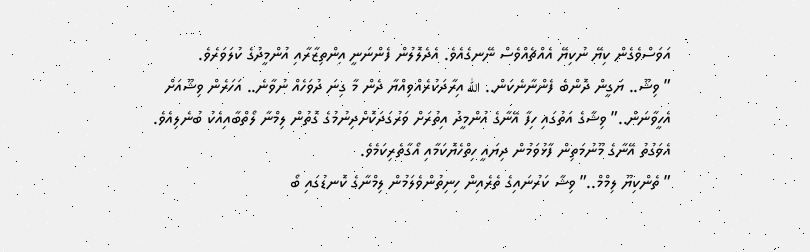އަވަސްވެގެން ކިޔޭ ނުކިޔޭ އެއްޗެއްވެސް ނޭނގެއެވެ. އެދެލޮލުން ފެންނަނީ އިންތިޒާރާއި އުންމީދުގެ ކުލަވަރެވެ.
” ވިޝޫ.. ޔަގީން ދޮންބެ ފެންނާނެކަން.. الله އިރާދަކުރެއްވިއްޔާ ދެން މާ ގިނަ ދުވަހެއް ނުވާނެ.. އަހަރެން ވިޝޫއަށް އެހީވާނަން..” ވިޝާގެ އަތުގައި ހިފާ އޭނާގެ އުންމީދު އިތުރަށް ވަރުގަދަކޮށްދިނުމުގެ ގޮތުން ލިމްނާ ލޯތްބާއިއެކު ބުނެލިއެވެ. އެވަގުތު އޭނާގެ މޫނުމަތިން ފާޅުވަމުން ދިޔައީ ހިތްހެޔޮކަމާއި އޯގާތެރިކަމެވެ.
” ތެންކިޔޫ ލިމްމް..” ވިޝާ ކަރުނައިގެ ތެރެއިން ހިނިތުންވެލަމުން ލިމްނާގެ ކޮނޑުގައި ބޯ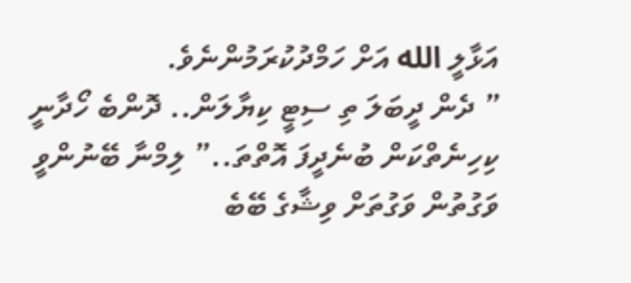އަޅާލީ الله އަށް ހަމްދުކުރަމުންނެވެ.
” ދެން ދީބަލަ ތި ސިޓީ ކިޔާލަން.. ދޮންބެ ހޯދާނީ ކިހިނެތްކަން ބުނެދީފަ އޮތްތަ..” ލިމްނާ ބޭނުންވީ ވަގުތުން ވަގުތަށް ވިޝާގެ ބޭބެ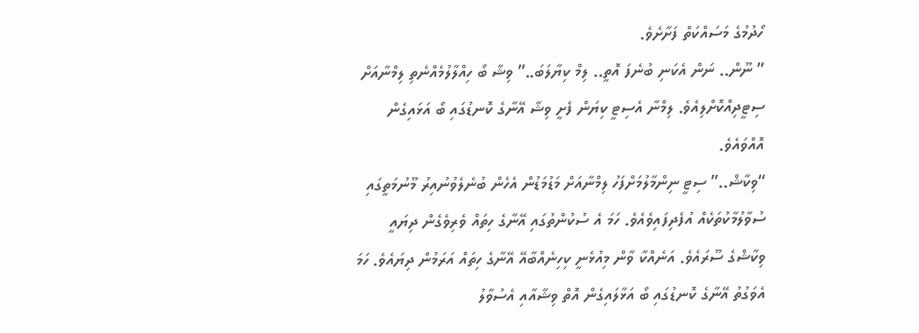ހޯދުމުގެ މަސައްކަތް ފަށާށެވެ.
” ނޫން.. ނަން އެކަނި ބުނެފަ އޮތީ.. ލިމް ކިޔާލަބަ..” ވިޝާ ބޯ ހިއްލާލުމެއްނެތި ލިމްނާއަށް ސިޓީދިއްކޮށްލިއެވެ. ލިމްނާ އެސިޓީ ކިޔަން ފެށީ ވިޝާ އޭނާގެ ކޮނޑުގައި ބޯ އަޅައިގެން އޮއްވައެވެ.
“ވިކާޝް..” ސިޓީ ނިންމާލުމަށްފަހު ލިމްނާއަށް މަޑުމަޑުން އެހެން ބުނެލެވުނުއިރު މޫނުމަތީގައި ސުވާލުމާކުތަކެއް އުފެދިފައިވެއެވެ. ހަމަ އެ ސުކުންތުގައި އޭނާގެ ހިތައް ވެރިވެގެން ދިޔައީ ވިކާޝްގެ ސޫރައެވެ. އަނެއްކާ ވާން މިއުޅެނީ ކިހިނެއްބާއޭ އޭނާގެ ހިތައް އަރަމުން ދިޔައެވެ. ހަމަ އެވަގުތު އޭނާގެ ކޮނޑުގައި ބޯ އަޅާލައިގެން އޮތް ވިޝާއާއި އެސުވާލު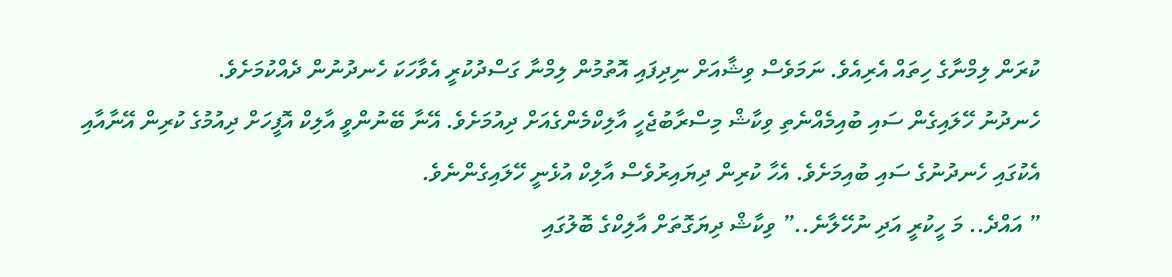ކުރަން ލިމްނާގެ ހިތައް އެރިއެވެ. ނަމަވެސް ވިޝާއަށް ނިދިފައި އޮތުމުން ލިމްނާ ގަސްދުކުރީ އެވާހަކަ ހެނދުނުން ދެއްކުމަށެވެ.
ހެނދުނު ހޭލައިގެން ސައި ބުއިމެއްނެތި ވިކާޝް މިސްރާބުޖެހީ އާލިކްމެންގެއަށް ދިއުމަށެވެ. އޭނާ ބޭނުންވީ އާލިކް އޮފީހަށް ދިއުމުގެ ކުރިން އޭނާއާއި އެކުގައި ހެނދުނުގެ ސައި ބުއިމަށެވެ. އެހާ ކުރިން ދިޔައިރުވެސް އާލިކް އުޅެނީ ހޭލައިގެންނެވެ.
” އައްދެ.. މަ ހީކުރީ އަދި ނުހޭލާނެ..” ވިކާޝް ދިޔަގޮތަށް އާލިކްގެ ބޮލުގައި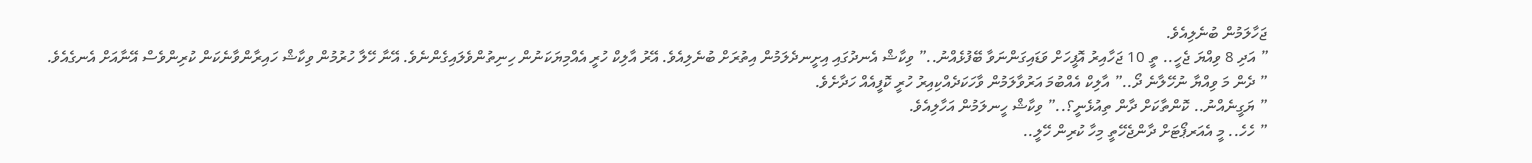ޖަހާލަމުން ބުނެލިއެވެ.
” އަދި 8 ވިއްޔަ ޖެހީ.. ތީ 10 ޖަހާއިރު އޮފީހަށް ވަޑައިގަންނަވާ ބޭފުޅެއްނު..” ވިކާޝް އެނދުގައި އިށީނދެލަމުން އިތުރަށް ބުނެލިއެވެ. އޭރު އާލިކް ހުރީ އެއްމިޔަކަނުން ހިނިތުންވެލައިގެންނެވެ. އޭނާ ހޭލާ ހުރުމުން ވިކާޝް ހައިރާންވާނެކަން ކުރިންވެސް އޭނާއަށް އެނގެއެވެ.
” ދެން މަ ވިއްޔާ ނުހޭލާނެ ދޯ..” އާލިކް އެއްބުމަ އަރުވާލަމުން ވާހަކަދެއްކިއިރު ހުރީ ކޮފީއެއް ހަދާށެވެ.
” ޔަގީނެއްނު.. ކޮންތާކަށް ދާން ތިއުޅެނީ؟..” ވިކާޝް ހީނލަމުން އަހާލިއެވެ.
” ހެހެ.. މީ އެއަރޕޯޓަށް ދާންޖެހޭތީ މިހާ ކުރިން ހޭލީ..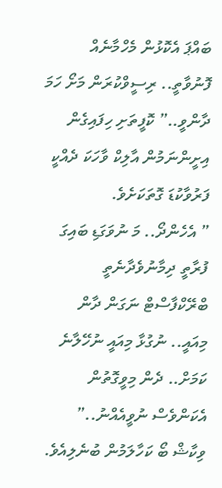ބައްޕަ އެކޮޅުން މެހްމާނެއް ފޮނުވާތީ.. ރިސީވްކުރަން މަށޯ ހަމަ ދާންވީ..” ކޮފީތަށި ހިފައިގެން އިށީންނަމުން އާލިކް ވާހަކަ ދެއްކީ ފަރުވާކުޑަ ގޮތަކަށެވެ.
” އެހެންދޯ.. މަ ނުވަގަޑި ބައިގަ ފުރާތީ ދިމާނުވެދާނެތީ ބްރޭކްފާސްޓް ނަގަން ދާން މިއައީ.. ނުގުޅާ މިއައީ ނުހޭލާނެ ކަމަށް.. ދެން މިވީގޮތުން އެކަންވެސް ނުވީއެއްނު..” ވިކާޝް ބޯ ކަހާލަމުން ބުނެލިއެވެ.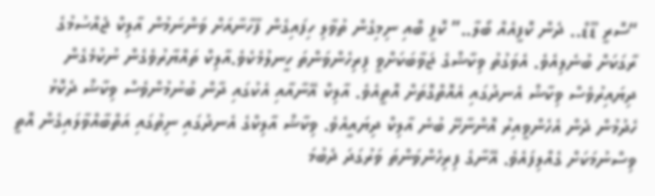“ސޮރީ ޑޫޑް.. ދެން ކޮފީއެއް ބޯލާ..” ކޮފީ ބޮއި ނިމިގެން ތުވާލި ހިފައިގެން ފާހާނާއަށް ވަންނަމުން އާލިކް ޖެއްސުމުގެ ރާގަކަށް ބުނެލިއެވެ. އެވަގުތު ވިކާޝްގެ ޖަވާބަކަށްވީ ފިރިހެންވަންތަ ހީނލުމެކެވެ.އާލިކް ތައްޔާރުވެގެން ނުކުމެގެން ދިޔައިރުވެސް ވިކާޝް އެނދުގައި އެއޮތްގޮތަށް އޮތީއެވެ. އާލިކް އޭނާއާއި އެކުގައި ދާން ބުނުމުންވެސް ވިކާޝް ދެކޮޅު ހެދުމުން ދެން އެހެންވީއިރު އޮންނާށޭ ބުނެ އާލިކް ދިޔައީއެވެ. ވިކާޝް އާލިކްގެ އެނދުގައި ނިތުގައި އަތްބާއްވާލައިގެން އޮތީ ވިސްނުމަކަށް ގެއްލިފައެވެ. އޭނާގެ ފިރިހެންވަންތަ ވަރުގަދަ ދެބުމަ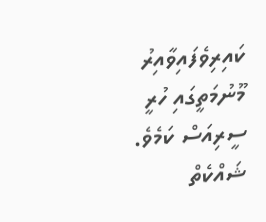ކައިރިވެފައިވާއިރު މޫނުމަތީގައި ހުރީ ސީރިއަސް ކަމެވެ. ޝައްކެތް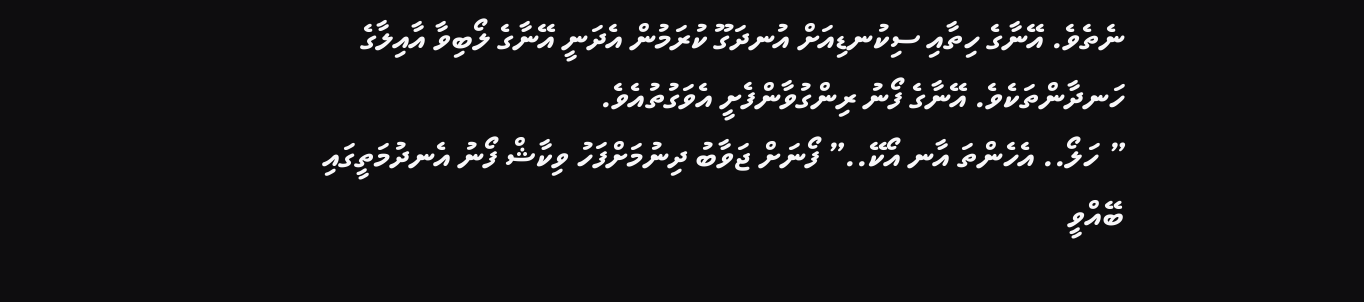ނެތެވެ. އޭނާގެ ހިތާއި ސިކުނޑިއަށް އުނދަގޫ ކުރަމުން އެދަނީ އޭނާގެ ލޯބިވާ އާއިލާގެ ހަނދާންތަކެވެ. އޭނާގެ ފޯނު ރިންގުވާންފެށީ އެވަގުތުއެވެ.
” ހަލޯ.. އެހެންތަ އާނ އޯކޭ..” ފޯނަށް ޖަވާބު ދިނުމަށްފަހު ވިކާޝް ފޯނު އެނދުމަތީގައި ބޭއްވީ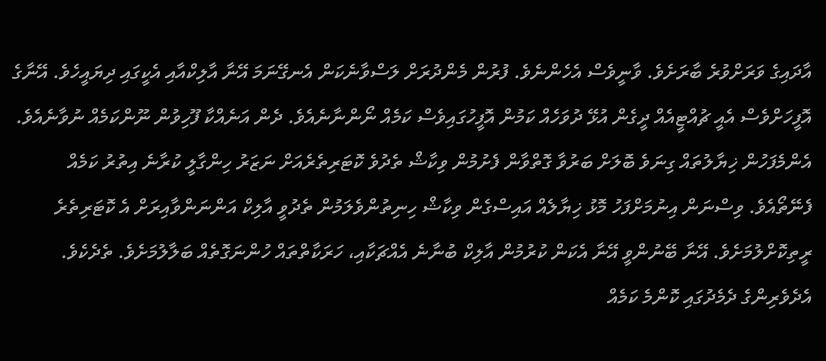އާދައިގެ ވަރަށްވުރެ ބާރަށެވެ. ވާނީވެސް އެހެންނެވެ. ފުރުން މެންދުރަށް ލަސްވާނެކަން އެނގޭނަމަ އޭނާ އާލިކްއާއި އެކީގައި ދިޔައީހެވެ. އޭނާގެ އޮފީހަށްވެސް އެއީ ޗުއްޓީއެއް ދީގެން އުޅޭ ދުވަހެއް ކަމުން އޮފީހުގައިވެސް ކަމެއް ނޯންނާނެއެވެ. ދެން އަނެއްކާ ފޫހިވުން ނޫންކަމެއް ނުވާނެއެވެ. އެންމެފަހުން ޚިޔާލުތައް ގިނަވެ ބޮލަށް ބަރުވާ ގޮތްވާން ފެށުމުން ވިކާޝް ތެދުވެ ކޮޓަރިތެރެއަށް ނަޒަރު ހިންގާލީ ކުރާނެ އިތުރު ކަމެއް ފެނޭތޯއެވެ. ވިސްނަން އިނުމަށްފަހު މޮޅު ޚިޔާލެއް އައިސްގެން ވިކާޝް ހިނިތުންވެލަމުން ތެދުވީ އާލިކް އަންނަންވާއިރަށް އެ ކޮޓަރިތެރެ ރީތިކޮށްލުމަށެވެ. އޭނާ ބޭނުންވީ އޭނާ އެކަން ކުރުމުން އާލިކް ބުނާނެ އެއްޗަކާއި، ހަރަކާތްތައް ހުންނަގޮތެއް ބަލާލުމަށެވެ. ތެދެކެވެ. އެދެވެރިންގެ ދެމެދުގައި ކޮންމެ ކަމެއް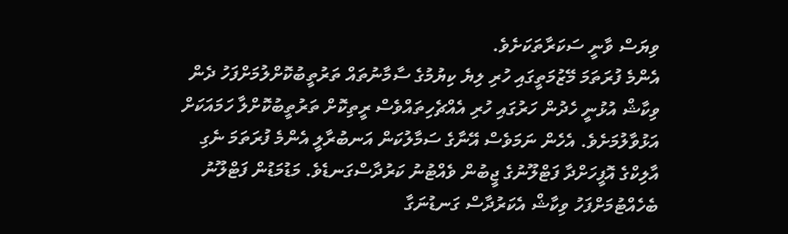ވިޔަސް ވާނީ ސަކަރާތަކަށެވެ.
އެންމެ ފުރަތަމަ މޭޒުމަތީގައި ހުރި ލިޔެ ކިޔުމުގެ ސާމާނުތައް ތަރުތީބުކޮށްލުމަށްފަހު ދެން ވިކާޝް އުޅުނީ ހެދުން ހަރުގައި ހުރި އެއްޗެހިތައްވެސް ރީތިކޮށް ތަރުތީބުކޮށްލާ ހަމައަކަށް އަޅުވާލުމަށެވެ. އެހެން ނަމަވެސް އޭނާގެ ސަމާލުކަން އަނބުރާލީ އެންމެ ފުރަތަމަ ނެގި އާލިކްގެ އޮފީހަށްދާ ފަޓްލޫނުގެ ޖީބުން ވެއްޓުނު ކަރުދާސްގަނޑެވެ. މަޑުމަޑުން ފަޓްލޫނު ބެހެއްޓުމަށްފަހު ވިކާޝް އެކަރުދާސް ގަނޑުނަގާ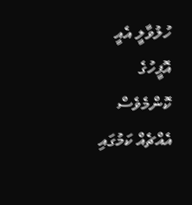ހުލުވާލީ އެއީ އޮފީހުގެ ކޮންމެވެސް އެއްޗެއް ކަމުގައި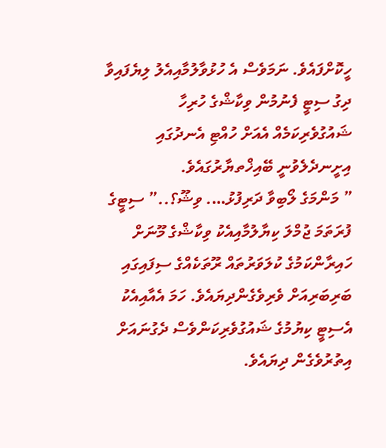ހީކޮށްފައެވެ. ނަމަވެސް އެ ހުޅުވާލުމާއިއެލު ލިޔެފައިވާ ދިގު ސިޓީ ފެނުމުން ވިކާޝްގެ ހުރިހާ ޝައުގުވެރިކަމެއް އެއަށް ހުއްޓި އެނދުގައި އިށީނދެލެވުނީ ބޭއިޚްތޔާރުގައެވެ.
” މަންމަގެ ލޯބިވާ ދަރިފުޅު…. ވިޝޫ؟..” ސިޓީގެ ފުރަތަމަ ޖުމްލަ ކިޔާލުމާއިއެކު ވިކާޝްގެ މޫނަށް ހައިރާންކަމުގެ ކުލަވަރުތައް ރޫތަކެއްގެ ސިފައިގައި ބަރިބަރިއަށް ވެރިވެގެންދިޔައެވެ. ހަމަ އެއާއިއެކު އެސިޓީ ކިޔުމުގެ ޝައުގުވެރިކަންވެސް ދެގުނައަށް އިތުރުވެގެން ދިޔައެވެ.